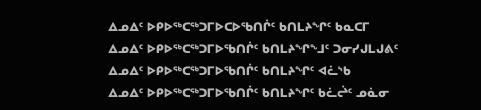ᐃᓄᐃᑦ ᐅᑭᐅᖅᑕᖅᑐᒥᐅᑕᐅᖃᑎᒌᑦ ᑲᑎᒪᔨᖏᑦ ᑲᓇᑕᒥ
ᐃᓄᐃᑦ ᐅᑭᐅᖅᑕᖅᑐᒥᐅᖃᑎᒌᑦ ᑲᑎᒪᔨᖏᖕᒧᑦ ᑐᓂᓯᒍᒪᒍᕕᑦ
ᐃᓄᐃᑦ ᐅᑭᐅᖅᑕᖅᑐᒥᐅᖃᑎᒌᑦ ᑲᑎᒪᔨᖏᑦ ᐊᓛᔅᑲ
ᐃᓄᐃᑦ ᐅᑭᐅᖅᑕᖅᑐᒥᐅᖃᑎᒌᑦ ᑲᑎᒪᔨᖏᑦ ᑲᓛᖡᑦ ᓄᓈᓂ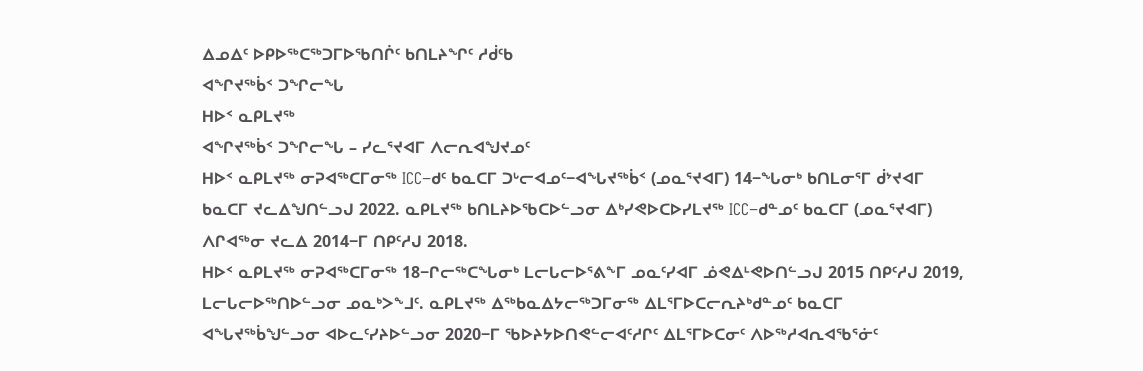ᐃᓄᐃᑦ ᐅᑭᐅᖅᑕᖅᑐᒥᐅᖃᑎᒌᑦ ᑲᑎᒪᔨᖏᑦ ᓱᑰᑦᑲ
ᐊᖏᔪᖅᑳᑉ ᑐᖏᓕᖓ
ᕼᐅᑉ ᓇᑭᒪᔪᖅ
ᐊᖏᔪᖅᑳᑉ ᑐᖏᓕᖓ – ᓯᓚᕐᔪᐊᒥ ᐱᓕᕆᐊᖑᔪᓄᑦ
ᕼᐅᑉ ᓇᑭᒪᔪᖅ ᓂᕈᐊᖅᑕᒥᓂᖅ ICC−ᑯᑦ ᑲᓇᑕᒥ ᑐᒡᓕᐊᓄᑦ−ᐊᖓᔪᖅᑳᑉ (ᓄᓇᕐᔪᐊᒥ) 14−ᖓᓂᒃ ᑲᑎᒪᓂᕐᒥ ᑰᔾᔪᐊᒥ ᑲᓇᑕᒥ ᔪᓚᐃᖑᑎᓪᓗᒍ 2022. ᓇᑭᒪᔪᖅ ᑲᑎᒪᔨᐅᖃᑕᐅᓪᓗᓂ ᐃᒃᓯᕙᐅᑕᐅᓯᒪᔪᖅ ICC−ᑯᓐᓄᑦ ᑲᓇᑕᒥ (ᓄᓇᕐᔪᐊᒥ) ᐱᒋᐊᖅᓂ ᔪᓚᐃ 2014−ᒥ ᑎᑭᑦᓱᒍ 2018.
ᕼᐅᑉ ᓇᑭᒪᔪᖅ ᓂᕈᐊᖅᑕᒥᓂᖅ 18−ᒋᓕᖅᑕᖓᓂᒃ ᒪᓕᒐᓕᐅᕐᕕᖕᒥ ᓄᓇᑦᓯᐊᒥ ᓅᕙᐃᒻᕙᐅᑎᓪᓗᒍ 2015 ᑎᑭᑦᓱᒍ 2019, ᒪᓕᒐᓕᐅᖅᑎᐅᓪᓗᓂ ᓄᓇᒃᐳᖕᒧᑦ. ᓇᑭᒪᔪᖅ ᐃᖅᑲᓇᐃᔭᓕᖅᑐᒥᓂᖅ ᐃᒪᕐᒥᐅᑕᓕᕆᔨᒃᑯᓐᓄᑦ ᑲᓇᑕᒥ ᐊᖓᔪᖅᑳᖑᓪᓗᓂ ᐊᐅᓚᑦᓯᔨᐅᓪᓗᓂ 2020−ᒥ ᖃᐅᔨᔭᐅᑎᕙᓪᓕᐊᑦᓱᒋᑦ ᐃᒪᕐᒥᐅᑕᓂᑦ ᐱᐅᖅᓱᐊᕆᐊᖃᕐᓃᑦ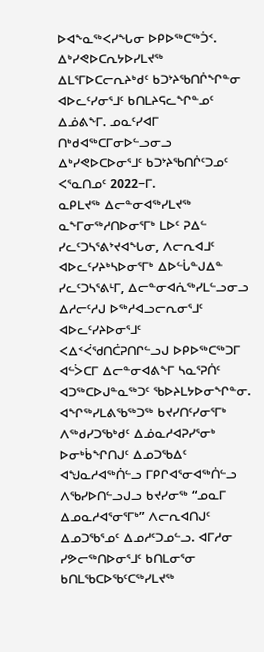ᐅᐊᖕᓇᖅᐸᓯᖓᓂ ᐅᑭᐅᖅᑕᖅᑑᑉ. ᐃᒃᓯᕙᐅᑕᕆᔭᐅᓯᒪᔪᖅ ᐃᒪᕐᒥᐅᑕᓕᕆᔨᒃᑯᑦ ᑲᑐᔾᔨᖃᑎᒌᖏᓐᓂ ᐊᐅᓚᑦᓯᓂᕐᒧᑦ ᑲᑎᒪᔨᕋᓚᖏᓐᓄᑦ ᐃᓅᕕᖕᒥ. ᓄᓇᑦᓯᐊᒥ ᑎᒃᑯᐊᖅᑕᒥᓂᐅᓪᓗᓂᓗ ᐃᒃᓯᕙᐅᑕᐅᓂᕐᒧᑦ ᑲᑐᔾᔨᖃᑎᒌᑦᑐᓄᑦ ᐸᕐᓇᑎᓄᑦ 2022−ᒥ.
ᓇᑭᒪᔪᖅ ᐃᓕᓐᓂᐊᖅᓯᒪᔪᖅ ᓇᖕᒥᓂᖅᓱᑎᐅᓂᕐᒥᒃ ᒪᐅᑦ ᕈᐃᓪ ᓯᓚᑦᑐᓴᕐᕕᔾᔪᐊᖓᓂ, ᐱᓕᕆᐊᒧᑦ ᐊᐅᓚᑦᓯᔨᒃᓴᐅᓂᕐᒥᒃ ᐃᐅᓪᒑᓐᒍᐃᓐ ᓯᓚᑦᑐᓴᕐᕕᒻᒥ, ᐃᓕᓐᓂᐊᕇᖅᓯᒪᓪᓗᓂᓗ ᐃᓱᓕᑦᓱᒍ ᐅᖅᓱᐊᓗᓕᕆᓂᕐᒧᑦ ᐊᐅᓚᑦᓯᔨᐅᓂᕐᒧᑦ ᐸᐃᑉᐹᖁᑎᑖᕈᑎᒋᓪᓗᒍ ᐅᑭᐅᖅᑕᖅᑐᒥ ᐊᓪᐴᑕᒥ ᐃᓕᓐᓂᐊᕕᖕᒥ ᓴᓇᕐᕈᑏᑦ ᐊᑐᖅᑕᐅᒍᓐᓇᖅᑐᑦ ᖃᐅᔨᒪᔭᐅᓂᖏᓐᓂ.
ᐊᖏᖅᓯᒪᕕᖃᖅᑐᖅ ᑲᔪᓯᑎᑦᓯᓂᕐᒥᒃ ᐱᖅᑯᓯᑐᖃᒃᑯᑦ ᐃᓅᓇᓱᐊᕈᓯᕐᓂᒃ ᐅᓂᒃᑳᖏᑎᒍᑦ ᐃᓄᑐᖃᐃᑦ ᐊᖑᓇᓱᐊᖅᑏᓪᓗ ᒥᑭᒋᐊᕐᓂᐊᖅᑏᓪᓗ ᐱᖃᓯᐅᑎᓪᓗᒍᓗ ᑲᔪᓯᓂᖅ “ᓄᓇᒥ ᐃᓄᓇᓱᐊᕐᓂᕐᒥᒃ” ᐱᓕᕆᐊᑎᒍᑦ ᐃᓄᑐᖃᕐᓄᑦ ᐃᓄᓱᑦᑐᓄᓪᓗ. ᐊᒥᓱᓂ ᓯᕗᓕᖅᑎᐅᓂᕐᒧᑦ ᑲᑎᒪᓂᕐᓂ ᑲᑎᒪᖃᑕᐅᖃᑦᑕᖅᓯᒪᔪᖅ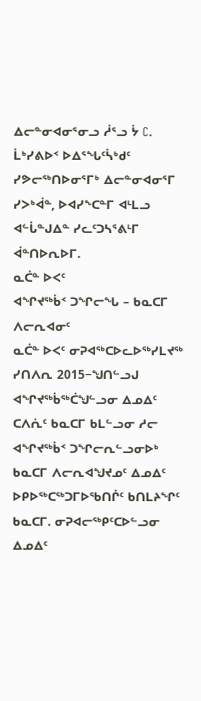ᐃᓕᓐᓂᐊᓂᕐᓂᓗ ᓲᕐᓗ ᔮ C. ᒫᒃᓯᕕᐅᑉ ᐅᐃᕐᖓᑦᓵᒃᑯᑦ ᓯᕗᓕᖅᑎᐅᓂᕐᒥᒃ ᐃᓕᓐᓂᐊᓂᕐᒥ ᓯᐳᒃᐋᓐ, ᐅᐊᓯᖕᑕᓐᒥ ᐊᒻᒪᓗ ᐊᓪᒑᓐᒍᐃᓐ ᓯᓚᑦᑐᓴᕐᕕᒻᒥ ᐋᓐᑎᐅᕆᐅᒥ.
ᓇᑖᓐ ᐅᐸᑦ
ᐊᖏᔪᖅᑳᑉ ᑐᖏᓕᖓ – ᑲᓇᑕᒥ ᐱᓕᕆᐊᓂᑦ
ᓇᑖᓐ ᐅᐸᑦ ᓂᕈᐊᖅᑕᐅᓚᐅᖅᓯᒪᔪᖅ ᓯᑎᐱᕆ 2015−ᖑᑎᓪᓗᒍ ᐊᖏᔪᖅᑳᖅᑖᖑᓪᓗᓂ ᐃᓄᐃᑦ ᑕᐱᕇᑦ ᑲᓇᑕᒥ ᑲᒪᓪᓗᓂ ᓱᓕ ᐊᖏᔪᖅᑳᑉ ᑐᖏᓕᕆᓪᓗᓂᐅᒃ ᑲᓇᑕᒥ ᐱᓕᕆᐊᖑᔪᓄᑦ ᐃᓄᐃᑦ ᐅᑭᐅᖅᑕᖅᑐᒥᐅᖃᑎᒌᑦ ᑲᑎᒪᔨᖏᑦ ᑲᓇᑕᒥ. ᓂᕈᐊᓕᖅᑭᑦᑕᐅᓪᓗᓂ ᐃᓄᐃᑦ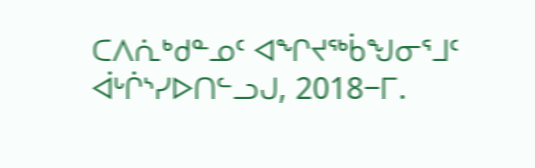ᑕᐱᕇᒃᑯᓐᓄᑦ ᐊᖏᔪᖅᑳᖑᓂᕐᒧᑦ ᐋᒡᒌᔅᓯᐅᑎᓪᓗᒍ, 2018−ᒥ.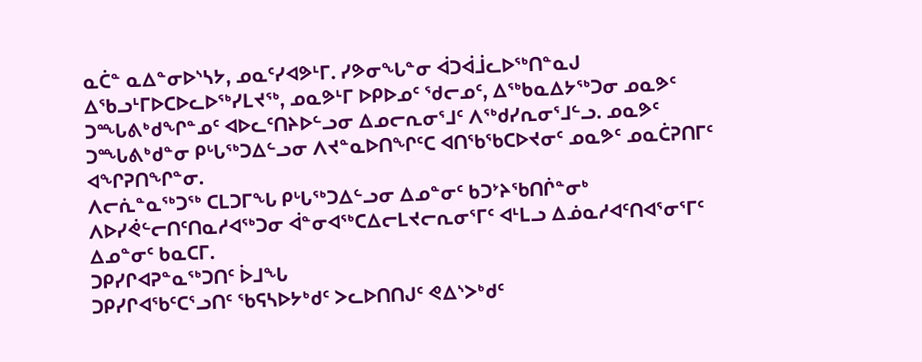ᓇᑖᓐ ᓇᐃᓐᓂᐅᔅᓴᔭ, ᓄᓇᑦᓯᐊᕗᒻᒥ. ᓯᕗᓂᖓᓐᓂ ᐋᑐᐋᒨᓚᐅᖅᑎᓐᓇᒍ ᐃᖃᓗᒻᒥᐅᑕᐅᓚᐅᖅᓯᒪᔪᖅ, ᓄᓇᕗᒻᒥ ᐅᑭᐅᓄᑦ ᖁᓕᓄᑦ, ᐃᖅᑲᓇᐃᔭᖅᑐᓂ ᓄᓇᕗᑦ ᑐᙵᕕᒃᑯᖏᓐᓄᑦ ᐊᐅᓚᑦᑎᔨᐅᓪᓗᓂ ᐃᓄᓕᕆᓂᕐᒧᑦ ᐱᖅᑯᓯᕆᓂᕐᒧᓪᓗ. ᓄᓇᕗᑦ ᑐᙵᕕᒃᑯᓐᓂ ᑭᒡᒐᖅᑐᐃᓪᓗᓂ ᐱᔪᓐᓇᐅᑎᖏᑦᑕ ᐊᑎᖃᖃᑕᐅᔪᓂᑦ ᓄᓇᕗᑦ ᓄᓇᑖᕈᑎᒥᑦ ᐊᖏᕈᑎᖏᓐᓂ.
ᐱᓕᕇᓐᓇᖅᑐᖅ ᑕᒪᑐᒥᖓ ᑭᒡᒐᖅᑐᐃᓪᓗᓂ ᐃᓄᓐᓂᑦ ᑲᑐᔾᔨᖃᑎᒌᓐᓂᒃ ᐱᐅᓯᕚᓪᓕᑎᑦᑎᓇᓱᐊᖅᑐᓂ ᐋᓐᓂᐊᖅᑕᐃᓕᒪᔪᓕᕆᓂᕐᒥᑦ ᐊᒻᒪᓗ ᐃᓅᓇᓱᐊᑦᑎᐊᕐᓂᕐᒥᑦ ᐃᓄᓐᓂᑦ ᑲᓇᑕᒥ.
ᑐᑭᓯᒋᐊᕈᓐᓇᖅᑐᑎᑦ ᐆᒧᖓ
ᑐᑭᓯᒋᐊᖃᑦᑕᕐᓗᑎᑦ ᖃᕋᓴᐅᔭᒃᑯᑦ ᐳᓚᐅᑎᑎᒍᑦ ᕙᐃᔅᐳᒃᑯᑦ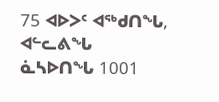75 ᐊᐅᐳᑦ ᐊᖅᑯᑎᖓ, ᐊᓪᓚᕕᖓ ᓈᓴᐅᑎᖓ 1001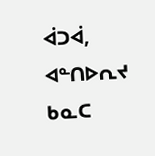ᐋᑐᐋ, ᐊᓐᑎᐅᕆᔪ
ᑲᓇᑕ